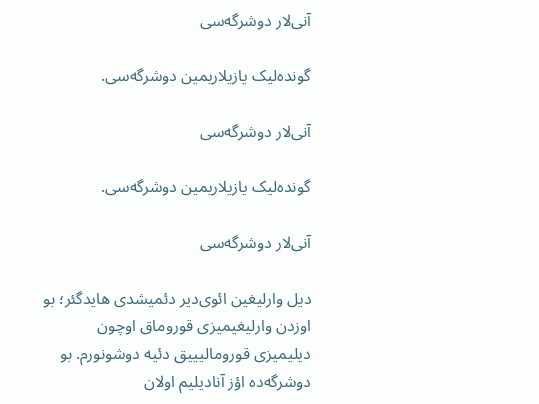آنی‌لار دوشرگه‌سی

گونده‌لیک یازیلاریمین دوشرگه‌سی.

آنی‌لار دوشرگه‌سی

گونده‌لیک یازیلاریمین دوشرگه‌سی.

آنی‌لار دوشرگه‌سی

دیل وارلیغین ائوی‌دیر دئمیشدی هایدگئر؛ بو اوزدن وارلیغیمیزی قوروماق اوچون دیلیمیزی قورومالیییق دئیه دوشونورم. بو دوشرگه‌ده اؤز آنادیلیم اولان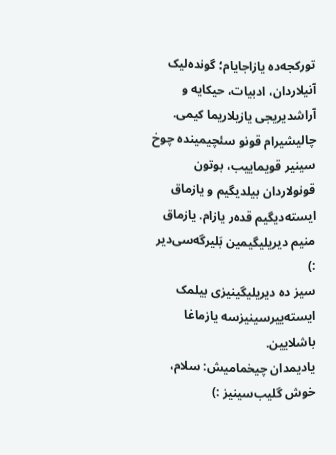تورکجه‌ده یازاجایام؛ گونده‌لیک آنیلاردان، ادبیات، حیکایه و آراشدیریجی یازیلاریما کیمی. چالیشیرام قونو سئچیمینده چوخ سینیر قویماییب، بوتون قونولاردان بیلدیگیم و یازماق ایسته‌دیگیم قده‌ر یازام. یازماق منیم دیریلیگیمین بَلیرگه‌سی‌دیر :)
سیز ده دیریلیگینیزی بیلمک ایسته‌ییرسینیزسه یازماغا باشلایین.
یادیمدان چیخمامیش: سلام، خوش گلیب‌سینیز :)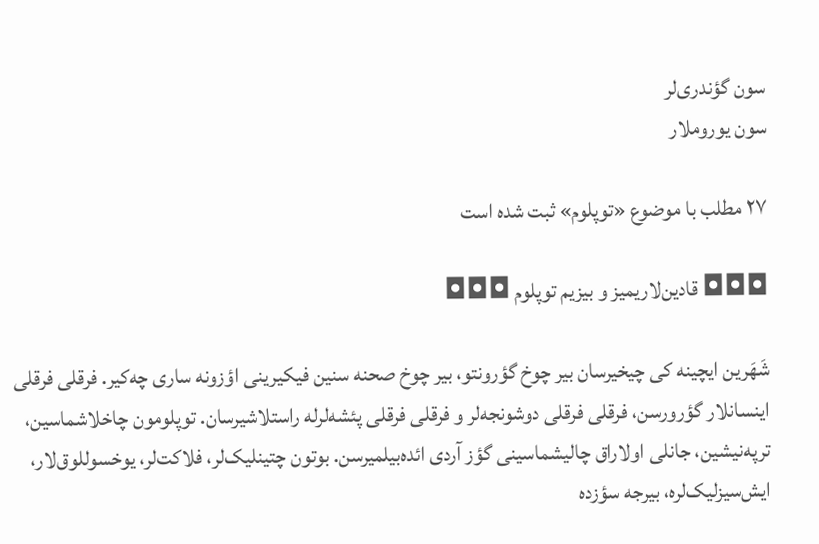سون گؤندری‌لر
سون یوروملار

۲۷ مطلب با موضوع «توپلوم» ثبت شده است

◘◘◘ قادین‌لاریمیز و بیزیم توپلوم ◘◘◘

شَهَرین ایچینه کی چیخیرسان بیر چوخ گؤرونتو، بیر چوخ صحنه سنین فیکیرینی اؤزونه ساری چه‌کیر. فرقلی فرقلی اینسانلار گؤرورسن، فرقلی فرقلی دوشونجه‌لر و فرقلی فرقلی پئشه‌لرله راستلاشیرسان. توپلومون چاخلاشماسین، ترپه‌نیشین، جانلی اولاراق چالیشماسینی‌ گؤز آردی ائده‌بیلمیرسن. بوتون چتینلیک‌لر، فلاکت‌لر، یوخسوللوق‌لار، ایش‌سیزلیک‌لره، بیرجه سؤزده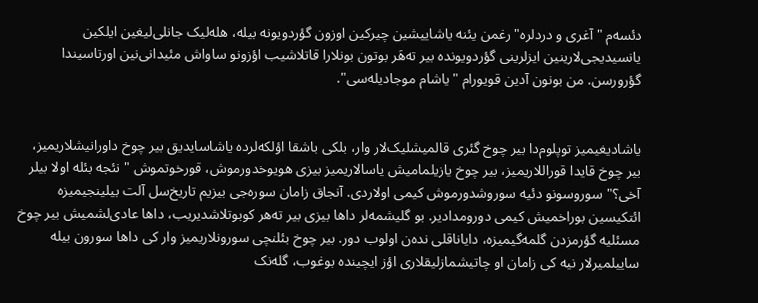دئسه‌م " آغری و دردلره" رغمن یئنه یاشاییشین چیرکین اوزون گؤردویونه بیله، هله‌لیک جانلی‌لیغین ایلکین یانسیدیجی‌لارینین ایزلرینی گؤردویونده بیر ته‌هَر بوتون بونلارا قاتلاشیب اؤزونو ساواش مئیدانی‌نین اورتاسیندا گؤرورسن. من بونون آدین قویورام "یاشام موجادیله‌سی".


یاشادیغیمیز توپلوم‌دا بیر چوخ گئری قالمیشلیک‌لار وار، بلکی باشقا اؤلکه‌لرده یاشاسایدیق بیر چوخ داورانیشلاریمیز، بیر چوخ قایدا قوراللاریمیز، بیر چوخ یازیلمامیش یاسالاریمیز بیزی هویوخدورموش، قورخوتموش " نئجه بئله اولا بیلر آخی؟" سوروسونو دئیه سوروشدورموش کیمی اولاردی. آنجاق زامان سوره‌جی بیزیم تاریخ‌سل آلت بیلینجیمیزه ائتکیسین بوراخمیش کیمی دورومدادیر. بو گلیشمه‌لر داها بیزی بیر ته‌هر کوبوتلاشدیریب، داها عادی‌لشمیش بیر چوخ مسئلیه گؤرمزدن گلمه‌گیمیزه، دایاناقلی نده‌ن اولوب دور. بیر چوخ بئلنچی سورونلاریمیز وار کی داها سورون بیله ساییلمیرلار نیه کی زامان او چاتیشمازلیقلاری اؤز ایچینده بوغوب، گله‌نک‌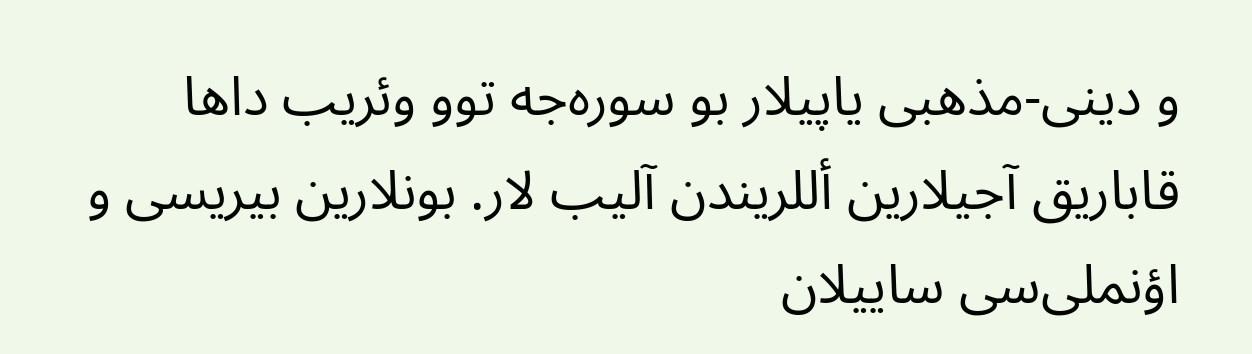و دینی-مذهبی یاپیلار بو سوره‌جه توو وئریب داها قاباریق آجیلارین أللریندن آلیب لار. بونلارین بیریسی و اؤنملی‌سی ساییلان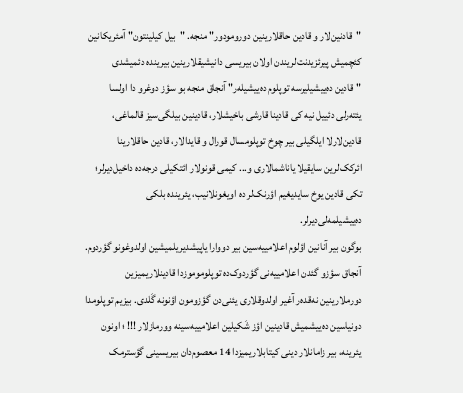"قادنین‌لار و قادین حاقلارینین دورومودور" منجه. "بیل کیلینتون" آمئریکانین کئچمیش پیرئزیدنت‌لریندن اولان بیریسی دانیشیقلارینین بیرینده دئمیشدی "قادین ده‌ییشیلیرسه توپلوم ده‌ییشیله‌ر" آنجاق منجه بو سؤز دوغرو دا اولسا یئته‌رلی دئییل نیه کی قادینا قارشی باخیشلار، قادینین بیلگی‌سیز قالماغی، قادین‌لارلا ایلگیلی بیر چوخ توپلومسال قورال و قایدالار، قادین حاقلارینا ائرکک‌لرین سایقیلا یاناشمالاری و... کیمی قونولار ائتکیلی درجه‌ده داخیل‌دیرلر؛ تکی قادین یوخ سایدیغیم اؤرنک‌لر ده اویغونلانیب، یئرینده بلکی ده‌ییشیلمه‌لی‌دیرلر.
بوگون بیر آنانین اؤلوم اعلامییه‌سین بیر دووارا یاپیشدیریلمیشین اولدوغونو گؤردوم. آنجاق سؤزو گئدن اعلامییه‌‌نی گؤردوک‌ده توپلوموموزدا قادینلاریمیزین دورملارینین نه‌قده‌ر آغیر اولدوقلاری یئنی‌دن گؤزومون اؤنونه گَلدی. بیزیم توپلومدا دونیاسین ده‌ییشمیش قادینین اؤز شَکیلین اعلامییه‌سینه وورمازلار !!! ؛ اونون یئرینه، بیر زامانلار دینی کیتابلاریمیزدا 14 معصوم‌دان بیریسینی گؤسترمک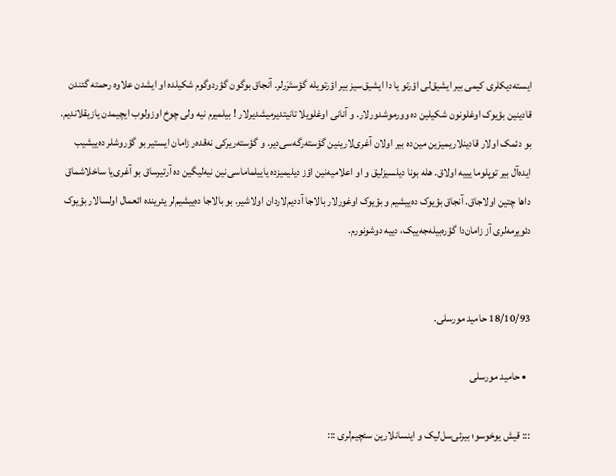ایسته‌دیکلری کیمی بیر ایشیق‌لی اؤرتو یا دا ایشیق‌سیز بیر اؤرتویله گؤستَرَرلر. آنجاق بوگون گؤردوگوم شکیلده او ایشدن علاوه رحمته‌ گئندن قادینین بؤیوک اوغلونون شکیلین‌ ده وورموشدورلار. و آنانی اوغلویلا تانیتدیرمیشدیرلار ! بیلمیرم نیه ولی چوخ اوزولوب ایچیمدن یازیقلاندیم.
بو دئمک اولار قادینلاریمیزین مین‌ده بیر اولان آغری‌لارینین گؤسته‌رگه‌سی‌دیر. و گؤسته‌ریرکی نه‌قده‌ر زامان ایستیر بو گؤروشلر ده‌ییشیب ایده‌آل بیر توپلوما یییه اولاق. هله بونا دیلسیزلیق و او اعلامیه‌نین اؤز دیلیمیزده یاییلماماسی‌نین نیه‌لیگین‌ ده آرتیرساق بو آغری‌یا ساخلاشماق داها چتین اولاجاق. آنجاق بؤیوک ده‌ییشیم و بؤیوک اوغورلار بالاجا آددیم‌لاردان اولاشیر. بو بالاجا ده‌ییشیم‌لر یئرینده ائعمال اولسالار بؤیوک دئویرمه‌لری آز زامان‌دا گؤره‌بیله‌جه‌ییک، دییه دوشونورم.


18/10/93 حامید مورسلی.

  • حامید مورسلی

::: قیش یوخوسو؛ بیرئی‌سل‌لیک و اینسانلارین سئچیم‌لری :::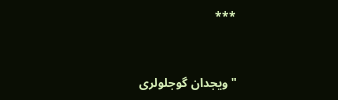***


" ویجدان گوجلولری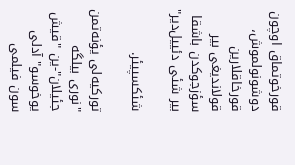قورخوتماق اوچون دوشونولموش، قورخاقلارین قولاندیغی بیر سؤزجوکدن باشقا بیر شئی دئییل‌دیر"

شئکسپیئر.

تورکیه‌لی یؤنه‌تمن "نوری بیلگه جئیلان"-ین "قیش یوخوسو" آدلی سون فیلمی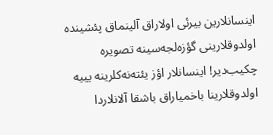اینسانلارین بیرئی اولاراق آلینماق پئشینده اولدوقلارینی گؤزه‌لجه‌سینه تصویره چکیب‌دیر! اینسانلار اؤز یئته‌نه‌کلرینه یییه اولدوقلارینا باخمیاراق باشقا آلانلاردا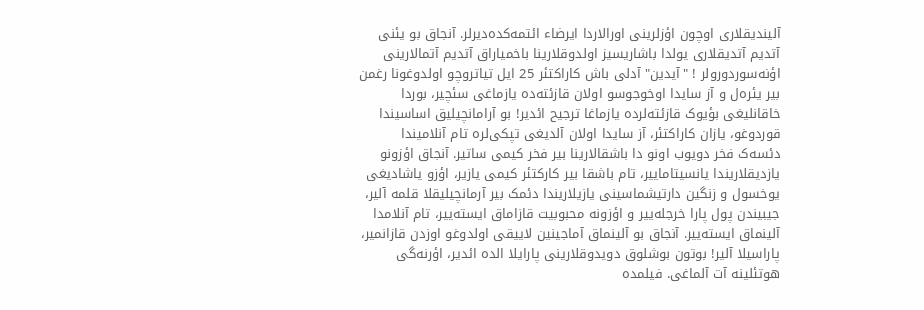آلیندیقلاری اوچون اؤزلرینی اورالاردا ایرضاء ائتمه‌کده‌دیرلر. آنجاق بو یئنی آتدیم آتدیقلاری یولدا باشاریسیز اولدوقلارینا باخمیاراق آتدیم آتمالارینی اؤنه‌سوردورولر ! "آیدین" آدلی باش کاراکتئر 25 ایل تیاتروچو اولدوغونا رغمن بیر یئره‌ل و آز سایدا اوخوجوسو اولان قازئته‌ده یازماغی سئچیر، بوردا خاقانلیغی بؤیوک قازئته‌لرده یازماغا ترجیح ائدیر! بو آرامانچیلیق اساسیندا قوردوغو، یازان کاراکتئر، آز سایدا اولان آلدیغی تپکی‌لره تام آنلامیندا دئسه‌ک فخر دویوب اونو دا باشقالارینا بیر فخر کیمی ساتیر. آنجاق اؤزونو یازدیقلاریندا یانسیتاماییر، تام باشقا بیر کارکتئر کیمی یازیر، اؤزو یاشادیغی یوخسول و زنگین دارتیشماسینی یازیلاریندا دئمک بیر آرمانچیلیقلا قلمه آلیر، جیبیندن پول پارا خرجله‌ییر و اؤزونه محبوبیت قازاماق ایسته‌ییر، تام آنلامدا آلینماق ایسته‌ییر. آنجاق بو آلینماق آماجینین لاییقی اولدوغو اوزدن قازانمیر، پاراسیلا آلیر! بوتون بوشلوق دویدوقلارینی پارایلا الده ائدیر، اؤرنه‌گی هوتئلینه آت آلماغی. فیلمده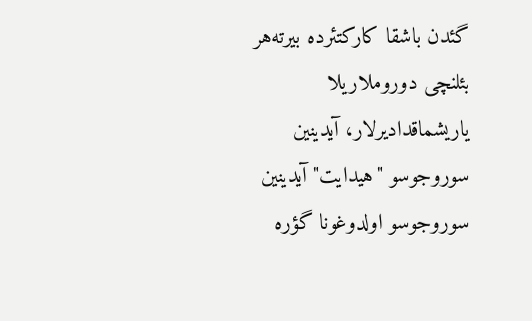گئدن باشقا کارکتئرده بیرته‌هر بئلنچی دوروملاریلا یاریشماقدادیرلار، آیدینین سوروجوسو "هیدایت" آیدینین سوروجوسو اولدوغونا گؤره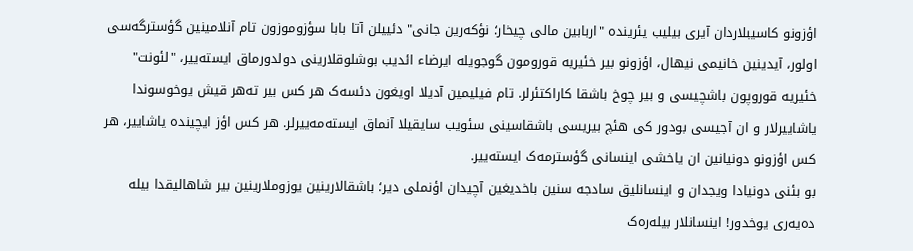اؤزونو کاسیبلاردان آیری بیلیب یئرینده "اربابین مالی چیخار؛ نؤکه‌رین جانی" دئییلن آتا بابا سؤزوموزون تام آنلامینین گؤسترگه‌سی اولور، آیدینین خانیمی نیهال، اؤزونو بیر خئیریه قورومون گوجویله ایرضاء ائدیب بوشلوقلارینی دولدورماق ایسته‌ییر، "لئونت" خئیریه قوروپون باشچیسی و بیر چوخ باشقا کاراکتئرلر. تام فیلیمین آدیلا اویغون دئسه‌ک هر کس بیر ته‌هر قیش یوخوسوندا یاشاییرلار و ان آجیسی بودور کی هئچ بیریسی باشقاسینی سئویب سایقیلا آنماق ایسته‌مه‌ییرلر. هر کس اؤز ایچینده یاشاییر، هر کس اؤزونو دونیانین ان یاخشی اینسانی گؤسترمه‌ک ایسته‌ییر.
بو بئنی دونیادا ویجدان و اینسانلیق سادجه سنین باخدیغین آچیدان اؤنملی دیر؛ باشقالارینین یوزوملارینین بیر شاهالیقدا بیله ده‌یه‌ری یوخدور! اینسانلار بیله‌ره‌ک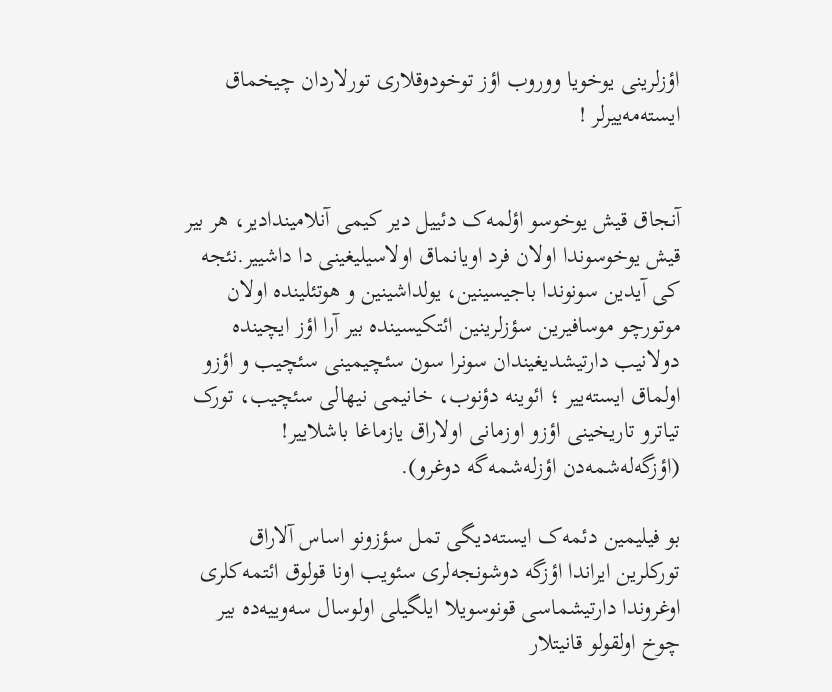اؤزلرینی یوخویا ووروب اؤز توخودوقلاری تورلاردان چیخماق ایسته‌مه‌ییرلر !


آنجاق قیش یوخوسو اؤلمه‌ک دئییل دیر کیمی آنلامیندادیر، هر بیر قیش یوخوسوندا اولان فرد اویانماق اولاسیلیغینی دا داشییر.نئجه کی آیدین سونوندا باجیسینین، یولداشینین و هوتئلینده اولان موتورچو موسافیرین سؤزلرینین ائتکیسینده بیر آرا اؤز ایچینده دولانیب دارتیشدیغیندان سونرا سون سئچیمینی سئچیب و اؤزو اولماق ایسته‌ییر ؛ ائوینه دؤنوب، خانیمی نیهالی سئچیب، تورک تیاترو تاریخینی اؤزو اوزمانی اولاراق یازماغا باشلاییر! (اؤزگه‌له‌شمه‌دن اؤزله‌شمه‌گه دوغرو).

بو فیلیمین دئمه‌ک ایسته‌دیگی تمل سؤزونو اساس آلاراق تورکلرین ایراندا اؤزگه دوشونجه‌لری سئویب اونا قولوق ائتمه‌کلری اوغروندا دارتیشماسی قونوسویلا ایلگیلی اولوسال سه‌وییه‌ده بیر چوخ اولقولو قانیتلار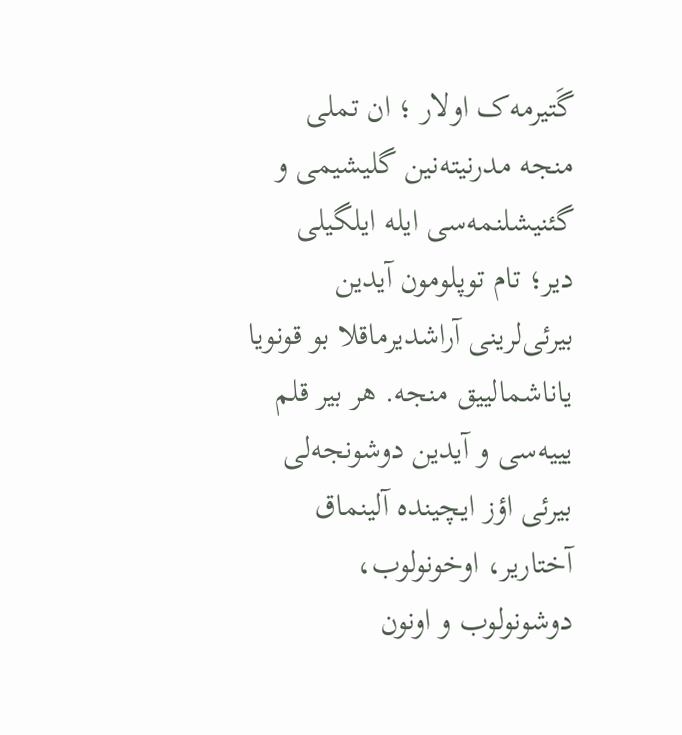گَتیرمه‌ک اولار ؛ ان تملی منجه مدرنیته‌نین گلیشیمی و گئنیشلنمه‌سی ایله ایلگیلی دیر؛ تام توپلومون آیدین بیرئی‌‌لرینی آراشدیرماقلا بو قونویا یاناشمالییق منجه. هر بیر قلم یییه‌سی و آیدین دوشونجه‌لی بیرئی اؤز ایچینده آلینماق آختاریر، اوخونولوب، دوشونولوب و اونون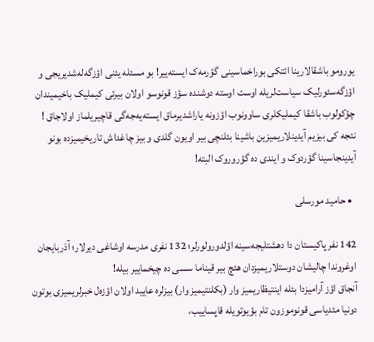یورومو باشقالارینا ائتکی بوراخماسینی گؤرمه‌ک ایسته‌ییر! بو مسئله یئنی اؤزگه‌له‌شدیریجی و اؤزگه‌سئورلیک سیاست‌لریله اوست اوسته دوشنده سؤز قونوسو اولان بیرئی کیملیک باخیمیندان چؤکولوب باشقا کیملیکلری ساوونوب اؤزونه یاراشدیرماق ایسته‌یه‌جه‌گی قاچیریلماز اولاجاق ! نئجه کی بیزیم آیدینلاریمیزین باشینا بئلنچی بیر اویون گلدی و بیز چاغداش تاریخیمیزده بونو آیدینجاسینا گؤردوک و ایندی ده گؤروروک البته!

  • حامید مورسلی

142 نفر پاکیستان دا دهشتلیجه‌سینه اؤلدورولورلر؛ 132 نفری مدرسه اوشاغی دیرلار؛ آذربایجان اوغروندا چالیشان دوستلاریمیزدان هئچ بیر قیناما سسی ده چیخماییر بیله!
آنجاق اؤز آرامیزدا بئله اینتیظاریمیز وار (بکلنتیمیز وار) بیزلره عایید اولان اؤزه‌ل خبرلریمیزی بوتون دونیا مئدیاسی قونوموزون تام بؤیوتویله قاپساییب،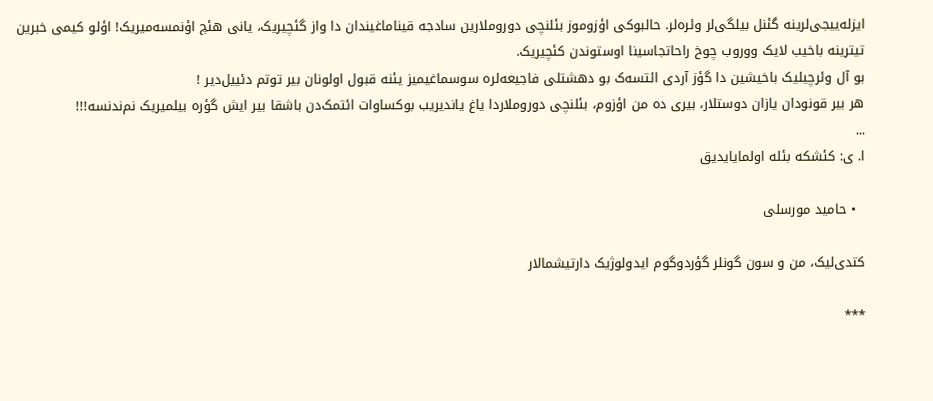ایزله‌ییجی‌لرینه گئنل بیلگی‌لر وئره‌لر. حالبوکی اؤزوموز بئلنچی دوروملارین سادجه قیناماغیندان دا واز گئچیریک، یانی هئچ اؤنمسه‌میریک! اؤلو کیمی خبرین تیترینه باخیب لایک ووروب چوخ راحاتجاسینا اوستوندن کئچیریک.
بو آل وئرچیلیک باخیشین دا گؤز آردی ائتسه‌ک بو دهشتلی فاجیعه‌لره سوسماغیمیز یئنه قبول اولونان بیر توتم دئییل‌دیر !
هر بیر قونودان یازان دوستلار، بیری ده من اؤزوم، بئلنچی دوروملاردا یاغ یاندیریب بوکساوات ائتمک‌دن باشقا بیر ایش گؤره بیلمیریک نم‌ندنسه!!!
...
ا. ی: کئشکه بئله اولمایایدیق

  • حامید مورسلی

کتدی‌لیک، من و سون گونلر گؤردوگوم ایدولوژیک دارتیشمالار

***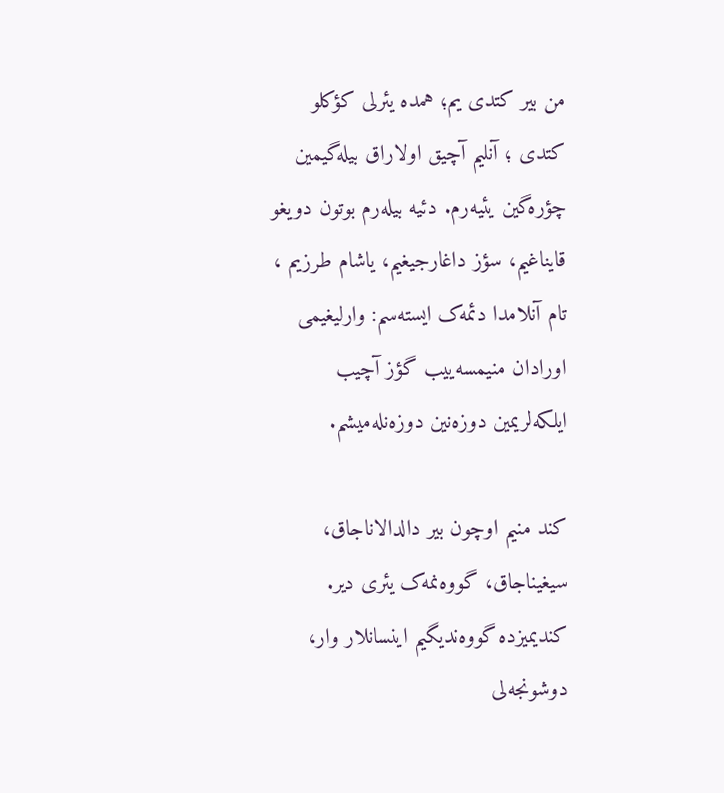من بیر کتدی یم؛ همده یئرلی کؤکلو کتدی ؛ آنلیم آچیق اولاراق بیله‌گیمین چؤره‌گین یئیه‌رم. دئیه بیله‌رم بوتون دویغو قایناغیم، سؤز داغارجیغیم، یاشام طرزیم ، تام آنلامدا دئمه‌ک ایسته‌سم: وارلیغیمی اورادان منیمسه‌ییب گؤز آچیب ایلکه‌لریمین دوزه‌نین دوزه‌نله‌میشم.

کند منیم اوچون بیر دالدالاناجاق، سیغیناجاق، گووه‌نمه‌ک یئری دیر. کندیمیزده گووه‌ندیگیم اینسانلار وار، دوشونجه‌لی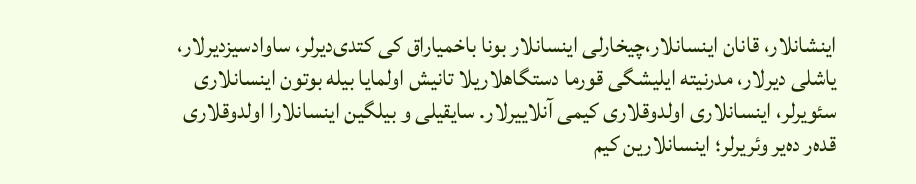اینشانلار، قانان اینسانلار،چیخارلی اینسانلار بونا باخمیاراق کی کتدی‌دیرلر، ساوادسیزدیرلار، یاشلی دیرلار، مدرنیته ایلیشگی قورما دستگاهلاریلا تانیش اولمایا بیله‌ بوتون اینسانلاری سئویرلر، اینسانلاری اولدوقلاری کیمی آنلاییرلار. سایقیلی و بیلگین اینسانلارا اولدوقلاری قده‌ر ده‌یر وئریرلر؛ اینسانلارین کیم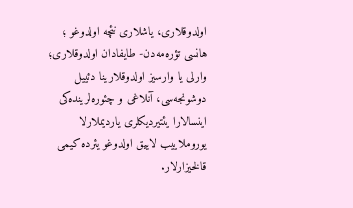اولدوقلاری، یاشلاری نئچه اولدوغو ؛ هانسی تؤره‌مه‌دن- طایفادان اولدوقلاری؛ وارلی یا وارسیز اولدوقلارینا دئییل دوشونجه‌سی، آنلاغی و چئوره‌لرینده‌کی اینسالارا یئتیردیکلری یاردیملارلا یوروملاییب لاییق اولدوغو یئرده کیمی قالخیزارلار.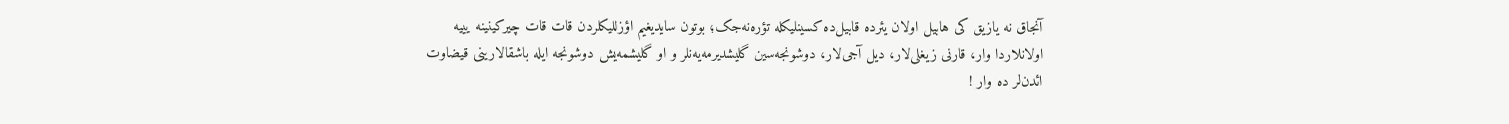آنجاق نه یازیق کی هابیل اولان یئرده قابیل‌ده کسینلیکله تؤره‌نه‌جک؛ بوتون سایدیغیم اؤزللیکلردن قات قات چیرکینینه یییه اولانلاردا وار، قارنی زیغلی‌لار، دیل آجی‌لار، دوشونجه‌سین گلیشدیرمه‌یه‌نلر و او گلیشمه‌یش دوشونجه ایله‌ باشقالارینی قیضاوت ائدن‌لر ده وار !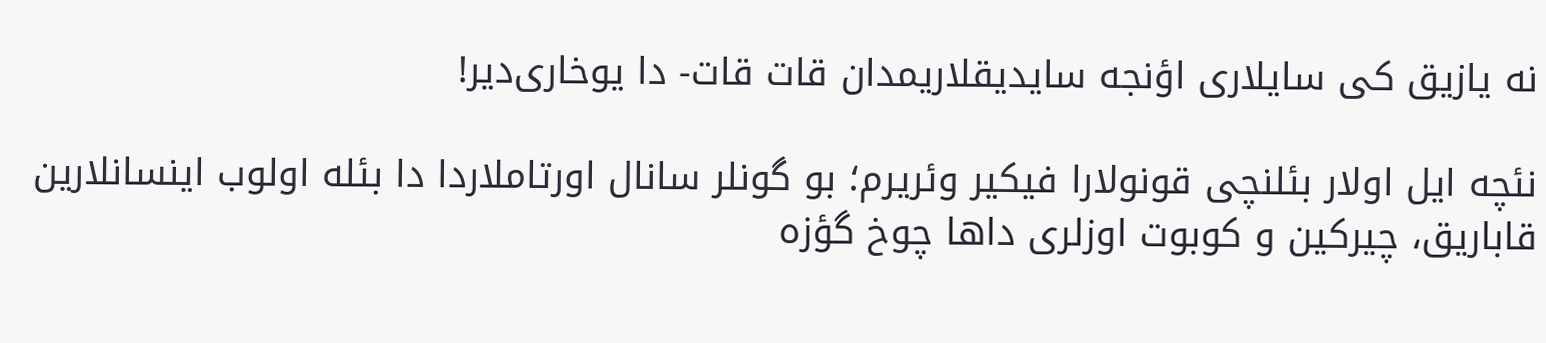نه یازیق کی سایلاری اؤنجه سایدیقلاریمدان قات قات- دا یوخاری‌دیر!

نئچه ایل اولار بئلنچی قونولارا فیکیر وئریرم؛ بو گونلر سانال اورتاملاردا دا بئله اولوب اینسانلارین قاباریق، چیرکین و کوبوت اوزلری داها چوخ گؤزه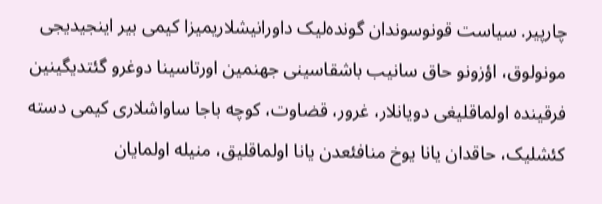چارپیر. سیاست قونوسوندان گونده‌لیک داورانیشلاریمیزا کیمی بیر اینجیدیجی مونولوق، اؤزونو حاق سانیب باشقاسینی جهنمین اورتاسینا دوغرو گئتدیگینین فرقینده اولماقلیغی دویانلار، غرور، قضاوت، کوچه باجا ساواشلاری کیمی دسته کئشلیک، حاقدان یانا یوخ منافئعدن یانا اولماقلیق، منیله اولمایان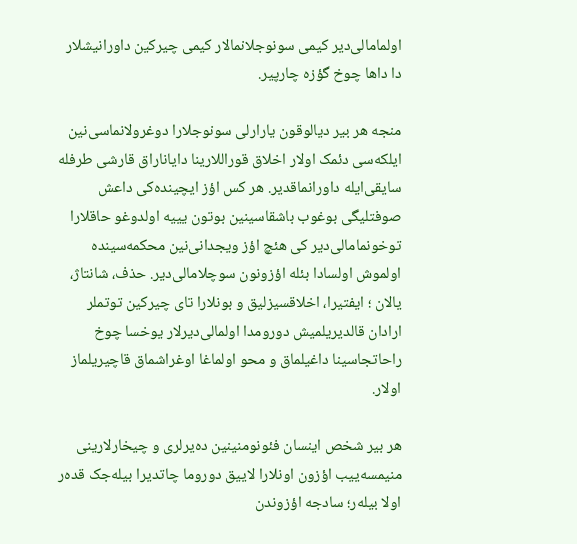اولمامالی‌دیر کیمی سونوجلانمالار کیمی چیرکین داورانیشلار دا داها چوخ گؤزه چارپیر.

منجه هر بیر دیالوقون یارارلی سونوجلارا دوغرولانماسی‌نین ایلکه‌سی دئمک اولار اخلاق قوراللارینا دایاناراق قارشی طرفله سایقی‌ایله داورانماقدیر. هر کس اؤز ایچینده‌کی داعش صوفتلیگی بوغوب باشقاسینین بوتون یییه اولدوغو حاقلارا توخونمامالی‌دیر کی هئچ اؤز ویجدانی‌نین محکمه‌سینده اولموش اولسادا بئله اؤزونون سوچلامالی‌دیر. حذف، شانتاژ، یالان ؛ ایفتیرا، اخلاقسیزلیق و بونلارا تای چیرکین توتملر ارادان قالدیریلمیش دورومدا اولمالی‌دیرلار یوخسا چوخ راحاتجاسینا داغیلماق و محو اولماغا اوغراشماق قاچیریلماز اولار.

هر بیر شخص اینسان فئونومنینین ده‌یرلری و چیخارلارینی منیمسه‌ییب اؤزون اونلارا لاییق دوروما چاتدیرا بیله‌جک قده‌ر اولا بیله‌ر؛ سادجه اؤزوندن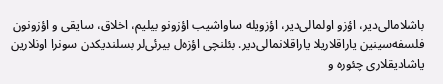باشلامالی‌دیر، اؤزو اولمالی‌دیر، اؤزویله ساواشیب اؤزونو بیلیم، اخلاق، سایقی و اؤزونون فلسفه‌سینین یاراقلاریلا یاراقلانمالی‌دیر. بئلنچی اؤزه‌ل بیرئی‌لر بسلندیکدن سونرا اونلارین یاشادیقلاری چئوره و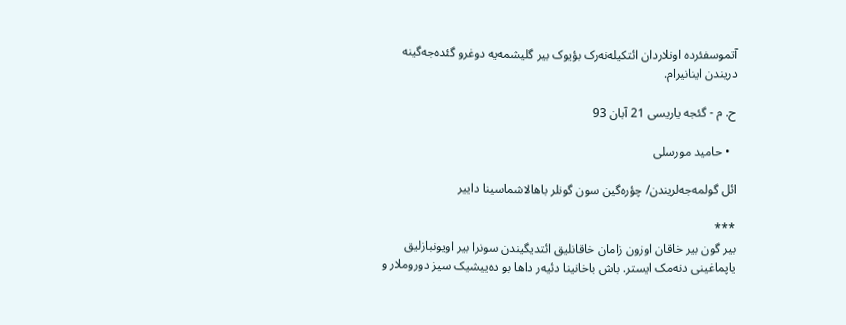آتموسفئرده اونلاردان ائتکیله‌نه‌رک بؤیوک بیر گلیشمه‌یه دوغرو گئده‌جه‌گینه دریندن اینانیرام.

ح. م - گئجه یاریسی 21 آبان 93

  • حامید مورسلی

ائل گولمه‌جه‌لریندن/ چؤره‌گین سون گونلر باهالاشماسینا داییر

***
بیر گون بیر خاقان اوزون زامان خاقانلیق ائتدیگیندن سونرا بیر اویونبازلیق یاپماغینی دنه‌مک ایستر. باش باخانینا دئیه‌ر داها بو ده‌ییشیک سیز دوروملار و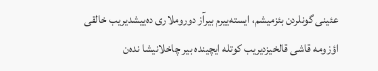عئینی گونلردن بئزمیشم، ایسته‌ییرم بیرآز دوروملاری ده‌ییشدیریب خالقی اؤزومه قاشی قالخیزدیریب کوتله ایچینده بیر چاخلانیشا نده‌ن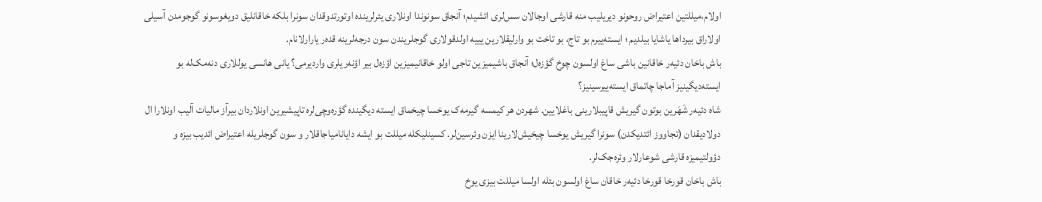اولام،میللتین اعتیراض روحونو دیریلیب منه قارشی اوجالان سس‌لری ائشیدم؛ آنجاق سونوندا اونلاری یئرلرینده اوتورتدوقدان سونرا بلکه خاقانلیق دویغوسونو گوجومدن آسیلی اولاراق بیرداها یاشایا بیلدیم ؛ ایسته‌ییرم بو تاج، بو تاخت بو وارلیقلارین یییه اولدقولاری گوجلریندن سون درجه‌لرینه قده‌ر یارارلانام.
باش باخان دئیه‌ر خاقانین باشی ساغ اولسون چوخ گؤزه‌ل؛ آنجاق باشیمیزین تاجی اولو خاقانیمیزین اؤزه‌ل بیر اؤنه‌ریلری واردیرمی؟ یانی هانسی یوللاری دنه‌مک‌له بو ایسته‌دیگینیز آماجا چاتماق ایسته‌ییرسینیز؟
شاه دئیه‌ر شَهَرین بوتون گیریش قاپیبلارینی باغلایین. شهردن هر کیمسه گیرمه‌ک یوخسا چیخماق ایسته ‌دیگینده گؤره‌وچی‌لره تاپیشیرین اونلاردان بیرآز مالیات آلیب اونلارا ال دولادیقدان (تجاووز ائتدیکدن) سونرا گیریش یوخسا چیخیش‌لارینا ایزن وئرسین‌لر. کسینلیکله میللت بو ایشه دایانامیاجاقلار و سون گوجلریله اعتیراض ائدیب بیزه و دؤولتیمیزه قارشی شوعارلار وئره‌جک‌لر.
باش باخان قورخا قورخا دئیه‌ر خاقان ساغ اولسون بئله اولسا میللت بیزی یوخ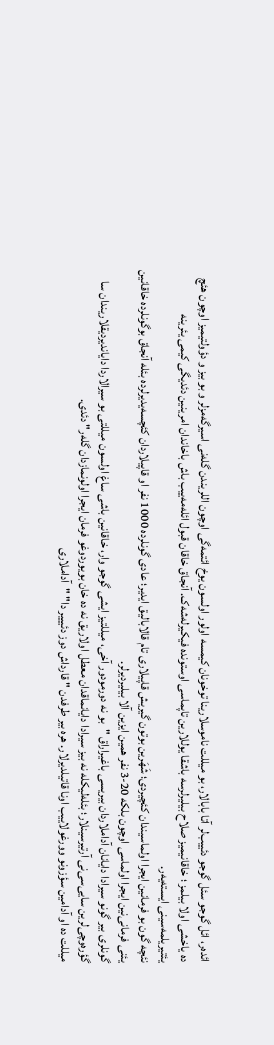ائده‌ر، ائل گوجو سئل گوجو دئییب‌لر آتا بابالار، بو میللت ناموسلارینا توخونان کیمسه اولور اولسون یوخ ائتمه‌گی اوچون اللریندن گله‌نی اسیرگه‌مزلر و بو بیز و دؤولتیمیز اوچون هئچ ده یاخشی اولا بیلمز ؛ خاقانیمیز صلاح بیلیرلرسه باشقا یوللارین تاپماسی اوستونده فیکیرله‌شه‌ک. آنجاق خاقان قبول ائله‌مه‌ییب باش باخاندان امرینین دئدیگی کیمی یئرینه یئتیریلمه‌سینی ایسته‌یه‌ر.
نئچه گون بو فرمانین ایجرا اولماسیندان کئچیردی؛ شَهَرین بوتون گیریش قاپیلاری تام قالابالیق ایدیر؛ عادی گونلرده 1000 نفر او قاپیلاردان کئچسه‌یدیرلرده بئله آنجاق بوگونلرده خاقانین یئنی فرمانی‌نین ایجرا اولماسی اوچون بلکه 20-3 نفر همین ایزین آلا بیلیردیرلر.
گونلری بیر گونو سیرادا دایانان آداملاردان بیریسی باغیراراق "بو نه دورمودور آخی، میللتیز ایشی گوجو وار، خاقانین باشی ساغ اولسون میللتی بو سیرالاردا دایاندیردیقلاریندان سا گؤره‌وچی‌لرین سایی‌سی‌نی آرتیرسینلار؛ بئله‌لیکله نه بیز سیرادا دایانماقدان معطل اولاریق نه ‌ده خان بویوردوغو فرمان ایجرا اولونمازدان گله‌ر" دئدی.
میللت ده او آدامین سؤزونو وورغولاییب اونا قاتیلدیرلار. هره بیر طرفدن " قارداش دوز دئیییر دا" "آداملاری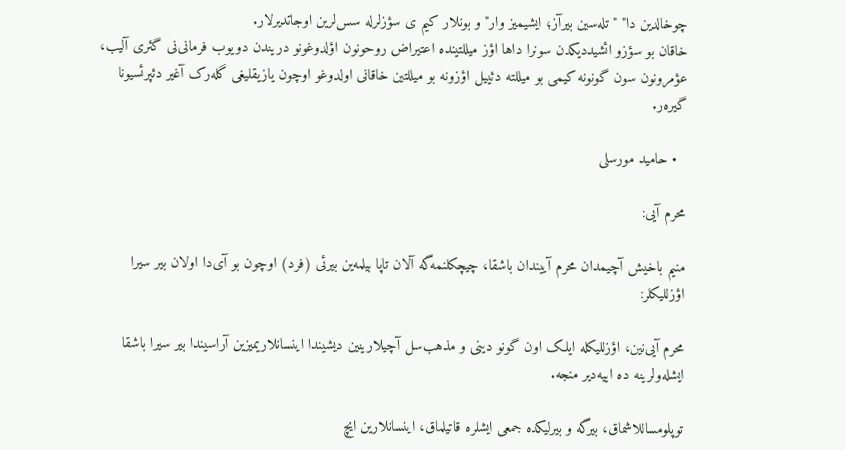چوخالدین دا" " تله‌سین بیرآز؛ ایشیمیز وار" و بونلار کیم ی سؤزلرله سس‌لرین اوجاتدیرلار.
خاقان بو سؤزو ائشیددیکدن سونرا داها اؤز میللتینده اعتیراض روحونون اؤلدوغونو دریندن دویوب فرمانی‌نی گئری آلیب، عؤمرونون سون گونونه کیمی بو میللته دئییل اؤزونه بو میللتین خاقانی اولدوغو اوچون یازیقلیغی گله‌رک آغیر دئپرئسیونا گیره‌ر.

  • حامید مورسلی

محرم آیی:

منیم باخیش آچیمدان محرم ‌آییندان باشقا، چیچکلنمه‌گه آلان تاپا بیلمه‌ین بیرئی (فرد) اوچون بو آی‌دا اولان بیر سیرا اؤزللیکلر:

محرم آیی‌نین، اؤزللیکله ایلک اون گونو دینی و مذهب‌سل آچیلارینین دیشیندا اینسانلاریمیزین آراسیندا بیر سیرا باشقا ایشله‌ولرینه ده اییه‌دیر منجه.

توپلومساللاشماق، بیرگه و بیرلیکده جمعی ایشلره قاتیلماق، اینسانلارین ایچ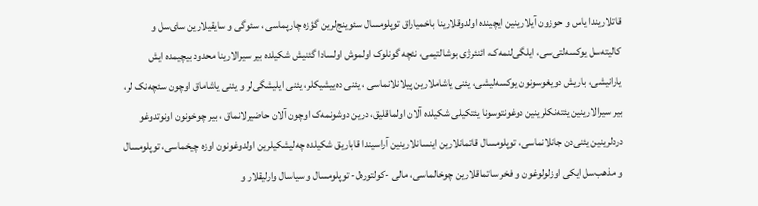قاتلاریندا یاس و حوزون‌ آیلارینین ایچینده اولدوقلارینا باخمیاراق توپلومسال سئوینج‌لرین گؤزه چارپماسی ، سئوگی و سایقیلارین سای‌سل و کالیته‌سل یوکسه‌لتی‌سی، ایلگی‌لنمه‌ک، ائنئرژی بوشالتیمی، نئچه گونلوک اولموش اولسادا گئنیش شکیلده بیر سیرالارینا محدود بیچیمده ایش یارانیشی، باریش دویغوسونون یوکسه‌لیشی، یئنی یاشاملارین پیلانلانماسی ، یئنی ده‌ییشیکلر، یئنی ایلیشگی‌لر و یئنی یاشاماق اوچون سئچه‌نک لر، بیر سیرالارینین یئته‌نکلرینین دوغونتوسونا یئتکیلی شکیلده آلان اولماقلیق، درین دوشونمه‌ک اوچون آلان حاضیرلانماق ، بیر چوخونون اونوتدوغو دردلرینین یئنی‌دن جانلانماسی، توپلومسال قاتمانلارین اینسانلارینین آراسیندا قاباریق شکیلده چه‌لیشکیلرین اولدوغونون اوزه چیخماسی، توپلومسال و مذهب‌سل ایکی اوزلولوغون و فخر ساتماقلارین چوخالماسی، مالی -کولتوره‌ل- توپلومسال و سیاسال وارلیقلار و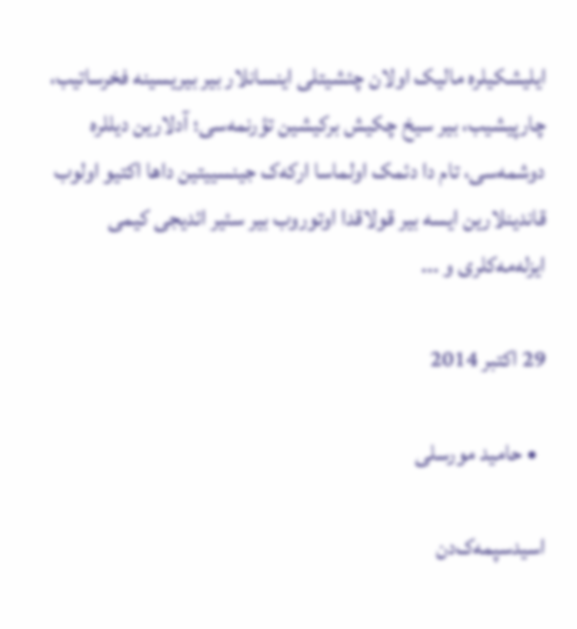ایلیشکیلره مالیک اولان چئشیتلی اینسانلار بیر بیریسینه فخرساتیب، چارپیشیب، بیر سیخ چکیش برکیشین تؤرنمه‌سی؛ آدلارین دیللره دوشمه‌سی، تام دا دئمک اولماسا ارکه‌ک جینسییتین داها اکتیو اولوب قاندینلارین ایسه بیر قولاقدا اوتوروب بیر سئیر ائدیجی کیمی ایزله‌مه‌کلری و ...

29 اکتبر 2014

  • حامید مورسلی

اسیدسپمه‌ک‌دن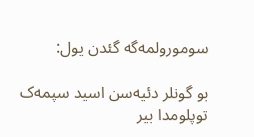سومورولمه‌گه گئدن یول:

بو گونلر دئیه‌سن اسید سپمه‌ک توپلومدا بیر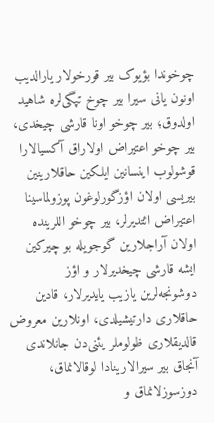چوخوندا بؤیوک بیر قورخولار یارالدیب اونون یانی سیرا بیر چوخ تپگی‌لره شاهید اولدوق؛ بیر چوخو اونا قارشی چیخدی، بیر چوخو اعتیراض اولاراق آکسیالارا قوشولوب اینسانین ایلکین حاقلارینین بیریسی اولان اؤزگورلوغون پوزولماسینا اعتیراض ائتدیرلر، بیر چوخو اللرینده اولان آراجلارین گوجویله بو چیرکین ایشه قارشی چیخدیرلار و اؤز دوشونجه‌لرین یازیب یایدیرلار، قادین حاقلاری دارتیشیلدی، اونلارین معروض قالدیقلاری ظولوملر یئنی‌دن جانلاندی آنجاق بیر سیرالارینادا لوقالانماق، دوزسوزلانماق و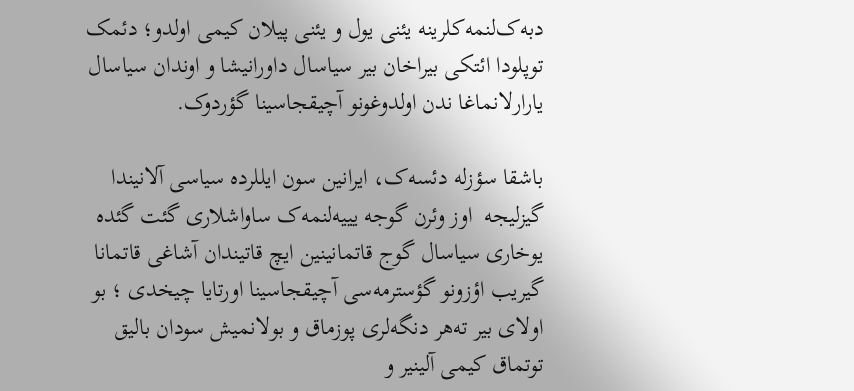دبه‌ک‌لنمه‌کلرینه یئنی یول و یئنی پیلان کیمی اولدو؛ دئمک توپلودا ائتکی بیراخان بیر سیاسال داورانیشا و اوندان سیاسال یارارلانماغا ندن اولدوغونو آچیقجاسینا گؤردوک.

باشقا سؤزله دئسه‌ک، ایرانین سون ایللرده سیاسی آلانیندا گیزلیجه  اوز وئرن گوجه یییه‌لنمه‌ک ساواشلاری گئت گئده یوخاری سیاسال گوج قاتمانینین ایچ قاتیندان آشاغی قاتمانا گیریب اؤزونو گؤسترمه‌سی آچیقجاسینا اورتایا چیخدی ؛ بو اولای بیر ته‌هر دنگه‌لری پوزماق و بولانمیش سودان بالیق توتماق کیمی آلینیر و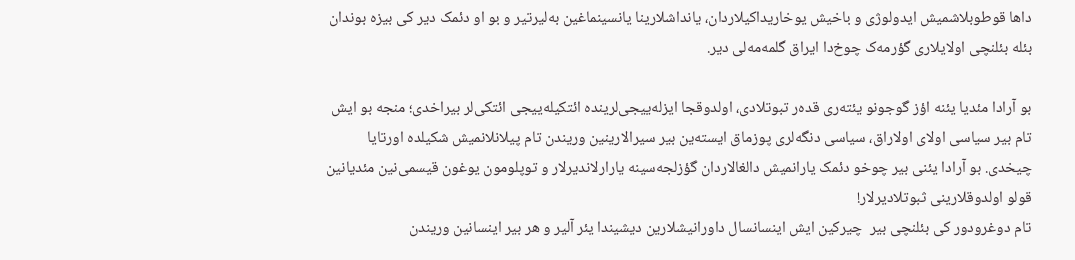داها قوطوبلاشمیش ایدولوژی و باخیش یوخاریداکیلاردان، یانداشلارینا یانسینماغین به‌لیرتیر و بو او دئمک دیر کی بیزه بوندان بئله بئلنچی اولایلاری گؤرمه‌ک چوخ‌دا ایراق گلمه‌مه‌لی دیر.

بو آرادا مئدیا یئنه اؤز گوجونو یئته‌ری قده‌ر تبوتلادی، اولدوقجا ایزله‌ییجی‌لرینده ائتکیله‌ییجی ائتکی‌لر بیراخدی؛ منجه بو ایش تام بیر سیاسی اولای اولاراق، سیاسی دنگه‌لری پوزماق ایسته‌ین بیر سیرالارینین وریندن تام پیلانلانمیش شکیلده اورتایا چیخدی. بو آرادا یئنی بیر چوخو دئمک یارانمیش دالغالاردان گؤزلجه‌سینه یارارلاندیرلار و توپلومون یوغون قیسمی‌نین مئدیانین قولو اولدوقلارینی ثبوتلادیرلار!
تام دوغرودور کی بئلنچی بیر  چیرکین ایش اینسانسال داورانیشلارین دیشیندا یئر آلیر و هر بیر اینسانین وریندن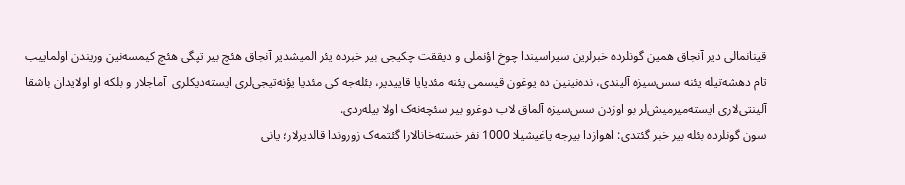قینانمالی دیر آنجاق همین گونلرده خبرلرین سیراسیندا چوخ اؤنملی و دیققت چکیجی بیر خبرده یئر المیشدیر آنجاق هئچ بیر تپگی هئچ کیمسه‌نین وریندن اولماییب تام دهشه‌تیله یئنه سس‌سیزه آلیندی، نده‌نینین ‌ده یوغون قیسمی یئنه مئدیایا قاییدیر، بئله‌جه کی مئدیا یؤنه‌تیجی‌لری ایسته‌دیکلری  آماجلار و بلکه‌ او اولایدان باشقا آلینتی‌لاری ایسته‌میرمیش‌لر بو اوزدن سس‌سیزه آلماق لاب دوغرو بیر سئچه‌نه‌ک اولا بیله‌ردی.
سون گونلرده بئله بیر خبر گئتدی: اهوازدا بیرجه یاغیشیلا 1000 نفر خسته‌خانالارا گئتمه‌ک زوروندا قالدیرلار؛ یانی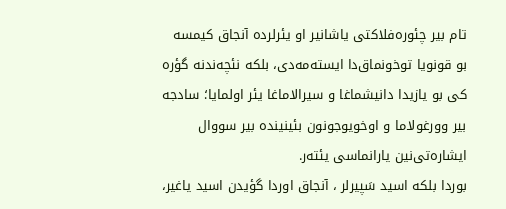تام بیر چئوره‌فلاکتی یاشانیر او یئرلرده آنجاق کیمسه بو قونویا توخونماق‌دا ایسته‌مه‌دی، بلکه نئچه‌ندنه گؤره کی بو یازیدا دانیشماغا و سیرالاماغا یئر اولمایا؛ سادجه بیر وورغولاما و اوخویوجونون بئینینده بیر سووال ایشاره‌تی‌نین یارانماسی یئته‌ر.
بوردا بلکه اسید سَپیرلر ، آنجاق اوردا گؤیدن اسید یاغیر،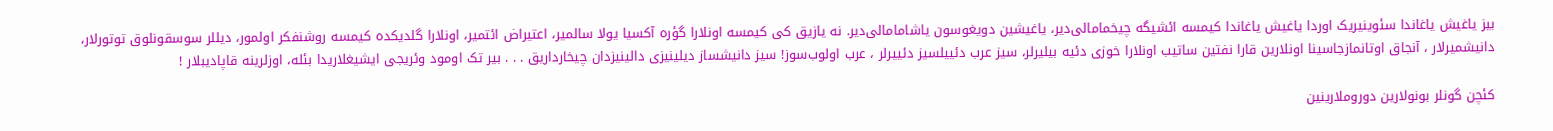بیز یاغیش یاغاندا سئوینیریک اوردا یاغیش یاغاندا کیمسه ائشیگه چیخمامالی‌دیر، یاغیشین دویغوسون یاشامامالی‌دیر. نه یازیق کی کیمسه‌ اونلارا گؤره آکسیا یولا سالمیر، اعتیراض ائتمیر، اونلارا گلدیکده کیمسه روشنفکر اولمور، دیللر سوسقونلوق توتورلار، دانیشمیرلار ، آنجاق اوتانمازجاسینا اونلارین قارا نفتین ساتیب اونلارا خوزی دئیه ‌بیلیرلر، سیز عرب دئییلسیز دئییرلر ، عرب اولوب‌سوز! سیز دانیشساز دیلینیزی دالینیزدان چیخارداریق . . . بیر تک اومود وئریجی ایشیغلاریدا بئله، اوزلرینه قاپادیبلار !

کئچن گونلر بونولارین دوروملارینین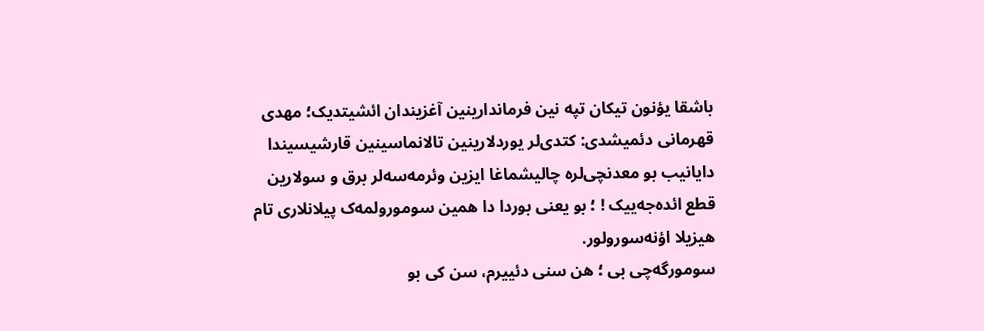باشقا یؤنون تیکان تپه نین فرماندارینین آغزیندان ائشیتدیک؛ مهدی قهرمانی دئمیشدی: کتدی‌لر یوردلارینین تالانماسینین قارشیسیندا دایانیب بو معدنچی‌لره چالیشماغا ایزین وئرمه‌سه‌لر برق و سولارین قطع ائده‌جه‌ییک ! ؛ بو یعنی بوردا دا همین سومورولمه‌ک پیلانلاری تام هیزیلا اؤنه‌سورولور.
سومورگه‌چی بی ؛ هن سنی دئییرم، سن کی بو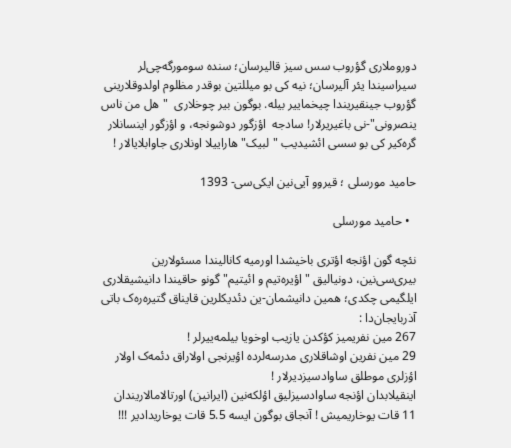دوروملاری گؤروب سس سیز قالیرسان؛ سنده سومورگه‌چی‌لر سیراسیندا یئر آلیرسان؛ نیه کی بو میللتین بوقدر مظلوم اولدوقلارینی گؤروب جینقیریندا چیخماییر بیله. بوگون بیر چوخلاری  "هل من ناس ینصرونی"-نی باغیریرلار! سادجه  اؤزگور دوشونجه، و اؤزگور اینسانلار گره‌کیر کی بو سسی ائشیدیب "لبیک" هاراییلا اونلاری جاوابلایالار !

حامید مورسلی ؛ قیروو آیی‌نین ایکی‌سی- 1393

  • حامید مورسلی

نئچه گون اؤنجه اؤتری باخیشدا اورمیه کانالیندا مسئولارین بیری‌سی‌نین، دونیالیق "اؤیره‌تیم و ائیتیم" گونو حاقیندا دانیشیقلاری ایلگیمی چکدی؛ همین دانیشمان‌-ین دئدیکلرین قایناق گتیره‌ره‌ک باتی آذربایجان‌دا :
267 مین نفریمیز کؤکدن یازیب اوخویا بیلمه‌ییرلر !
29 مین نفرین اوشاقلاری مدرسه‌لرده اؤیرنجی اولاراق دئمه‌ک اولار اؤزلری موطلق ساوادسیزدیرلار !
اینقیلابدان اؤنجه ساوادسیزلیق اؤلکه‌نین (ایرانین) اورتالامالاریندان 11 قات یوخاریمیش ! آنجاق بوگون ایسه 5.5 قات یوخاریدادیر !!!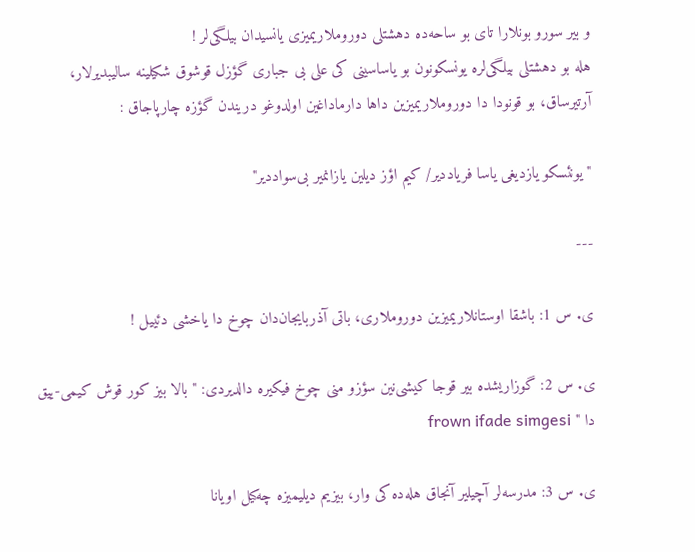و بیر سورو بونلارا تای بو ساحه‌ده دهشتلی دوروملاریمیزی یانسیدان بیلگی‌لر !
هله بو دهشتلی بیلگی‌لره یونسکونون بو یاساسینی کی علی بی جباری گؤزل قوشوق شکیلینه سالیبدیرلار، آرتیرساق، بو قونودا دا دوروملاریمیزین داها دارماداغین اولدوغو دریندن گؤزه چارپاجاق :

" یونئسکو یازدیغی یاسا فریاددیر/ کیم اؤز دیلین یازانمیر بی‌سواددیر"

---

ی. س 1: باشقا اوستانلاریمیزین دوروملاری، باتی آذربایجان‌دان چوخ دا یاخشی دئییل !

ی. س 2: گوزاریشده بیر قوجا کیشی‌نین سؤزو منی چوخ فیکیره دالدیردی: " بالا بیز کور قوش کیمی‌-ییق دا " frown ifade simgesi

ی. س 3: مدرسه‌لر آچیلیر آنجاق هله‌ده کی وار، بیزیم دیلیمیزه چه‌کیل اویانا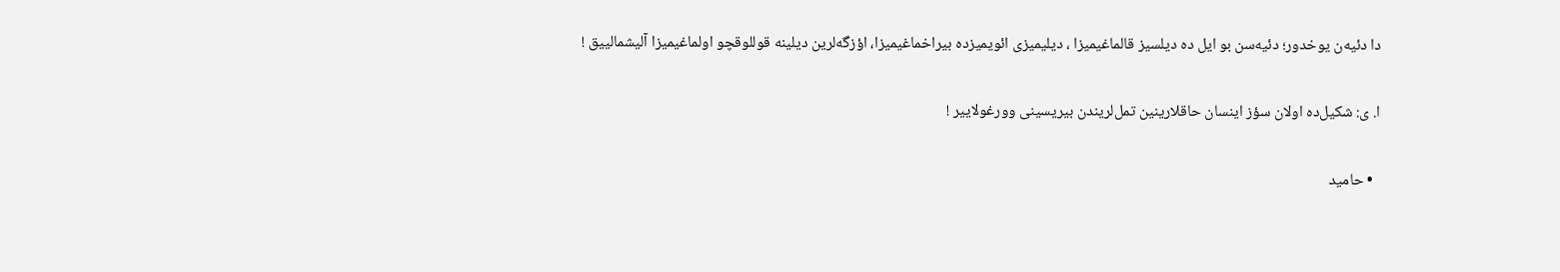دا دئیه‌ن یوخدور؛ دئیه‌سن بو ایل‌ ده دیلسیز قالماغیمیزا ، دیلیمیزی ائویمیزده بیراخماغیمیزا، اؤزگه‌لرین دیلینه قوللوقچو اولماغیمیزا آلیشمالییق !

ا. ی: شکیل‌ده اولان سؤز اینسان حاقلارینین تمل‌لریندن بیریسینی وورغولاییر !

  • حامید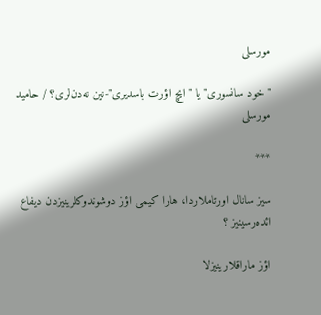مورسلی

"خود سانسوری" یا " ایچ اؤرت باسدیری"-نین نه‌دن‌لری؟ / حامید مورسلی

***

سیز سانال اورتاملاردا، هارا کیمی اؤز دوشوندوکلرینیزدن دیفاع ائده‌رسینیز ؟

اؤز ماراقلارینیزلا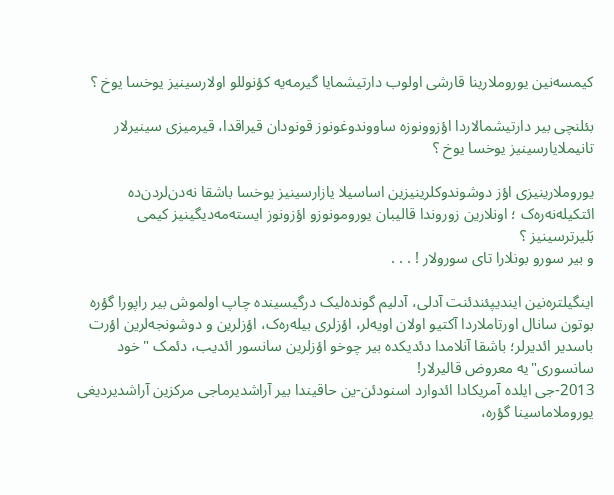کیمسه‌نین یوروملارینا قارشی اولوب دارتیشمایا گیرمه‌یه کؤنوللو اولارسینیز یوخسا یوخ ؟

بئلنچی بیر دارتیشمالاردا اؤزوونوزه ساووندوغونوز قونودان قیراقدا، قیرمیزی سینیرلار تانیملایارسینیز یوخسا یوخ ؟

یوروملارینیزی اؤز دوشوندوکلرینیزین اساسیلا یازارسینیز یوخسا باشقا نه‌دن‌لردن‌ده ائتکیله‌نه‌ره‌ک ؛ اونلارین زوروندا قالیبان یورومونوزو اؤزونوز ایسته‌مه‌دیگینیز کیمی بَلیرترسینیز ؟
و بیر سورو بونلارا تای سورولار ! . . .

اینگیلتره‌نین ایندیپئندئنت آدلی، آدلیم گونده‌لیک درگیسینده چاپ اولموش بیر راپورا گؤره بوتون سانال اورتاملاردا آکتیو اولان اویه‌لر، اؤزلری بیله‌ره‌ک، اؤزلرین و دوشونجه‌لرین اؤرت باسدیر ائدیرلر؛ باشقا آنلامدا دئدیکده بیر چوخو اؤزلرین سانسور ائدیب، دئمک "خود سانسوری"یه معروض قالیرلار!
2013-جی ایلده آمریکادا ائدوارد اسنودئن‌-ین حاقیندا بیر آراشدیرماجی مرکزین آراشدیردیغی یوروملاماسینا گؤره،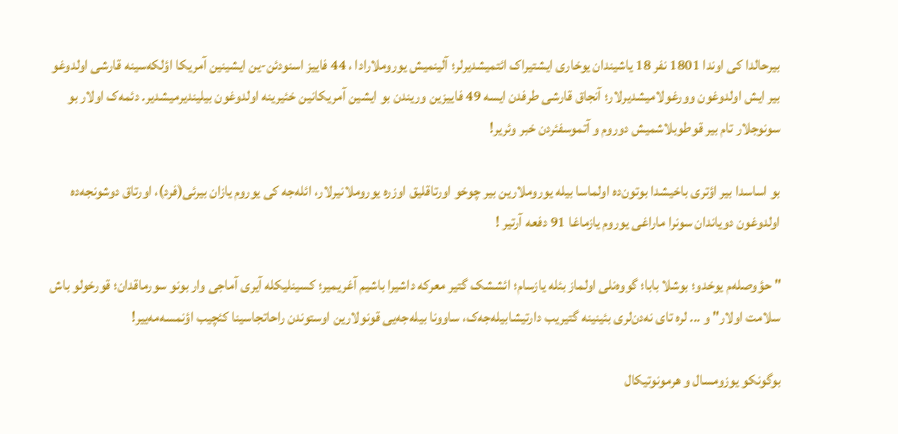بیرحالدا کی اوندا 1801 نفر 18 یاشیندان یوخاری ایشتیراک ائتمیشدیرلر؛ آلینمیش یوروملارادا ، 44 فاییز اسنودئن‌-ین ایشینین آمریکا اؤلکه‌سینه قارشی اولدوغو بیر ایش اولدوغون وورغولامیشدیرلار؛ آنجاق قارشی طرفدن ایسه 49 فاییزین وریندن بو ایشین آمریکانین خئیرینه اولدوغون بیلیندیرمیشدیر. دئمه‌ک اولار بو سونوجلار تام بیر قوطوبلاشمیش دوروم و آتموسفئردن خبر وئریر!

بو اساسدا بیر اؤتری باخیشدا بوتون‌ده اولماسا بیله یوروملارین بیر چوخو اورتاقلیق اوزره یوروملانیرلار، ائله‌جه‌ کی یوروم یازان بیرئی(فرد)، اورتاق دوشونجه‌ده اولدوغون دویاندان سونرا ماراغی یوروم یازماغا 91 دفعه آرتیر !

" حؤوصله‌م یوخدو؛ بوشلا بابا؛ گووه‌نلی اولماز بئله یازسام؛ ائششک گتیر معرکه داشیرا باشیم آغریمیر؛ کسینلیکله آیری آماجی وار بونو سورماقدان؛ قورخولو باش سلامت اولار" و ... لره تای نه‌دن‌لری بئینینه گتیریب دارتیشابیله‌جه‌ک، ساوونا بیله‌جه‌یی قونولارین اوستوندن راحاتجاسینا کئچیب اؤنمسه‌مه‌ییر!

بوگونکو یوزومسال و هرمونوتیکال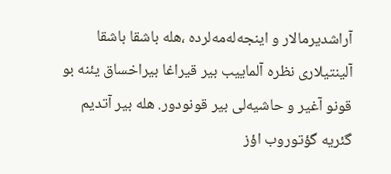آراشدیرمالار و اینجه‌له‌مه‌لرده ،هله باشقا باشقا آلینتیلاری نظره آلماییب بیر قیراغا بیراخساق یئنه بو قونو آغیر و حاشیه‌لی بیر قونودور. هله بیر آتدیم گئریه گؤتوروب اؤز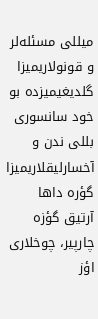میللی مسئله‌لر و قونولاریمیزا گلدیغیمیزده بو خود سانسوری بللی ندن و آخسارلیقلاریمیزا گؤره داها آرتیق گؤزه چارپیر، چوخلاری اؤز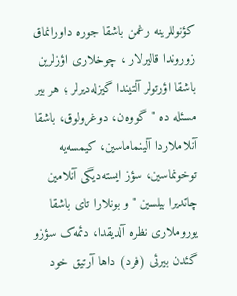کؤنوللرینه رغمن باشقا جوره داورانماق زوروندا قالیرلار ، چوخلاری اؤزلرین باشقا اؤرتولر آلتیندا گیزله‌دیرلر ؛ هر بیر مسئله ده " گووه‌ن، دوغرولوق، باشقا آنلاملاردا آلینماماسین، کیمسه‌یه توخونماسین، سؤز ایسته‌دیگی آنلامین چاتدیرا بیلسین " و بونلارا تای باشقا یوروملاری نظره آلدیقدا، دئمه‌ک سؤزو گئدن بیرئی (فرد) داها آرتیق خود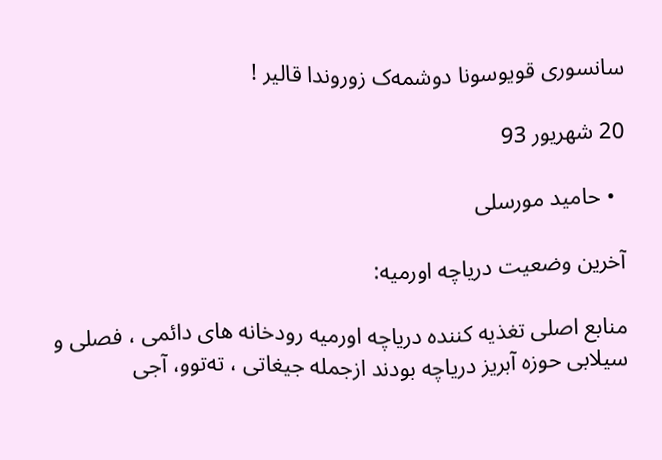سانسوری قویوسونا دوشمه‌ک زوروندا قالیر !

20 شهریور 93

  • حامید مورسلی

آخرین وضعیت دریاچه اورمیه:

منابع اصلی تغذیه کننده دریاچه اورمیه رودخانه های دائمی ، فصلی و سیلابی حوزه آبریز دریاچه بودند ازجمله جیغاتی ، ته‌توو، آجی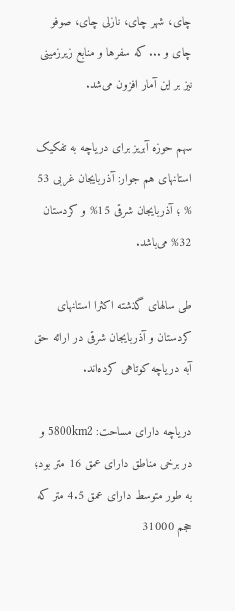چای، شهر چای، نازلی چای، صوفو چای و ... که سفر‌ها و منابع زیرزمینی نیز بر این آمار افزون می‌شد.

سهم حوزه آبریز برای دریاچه به تفکیک استانهای هم جوار: آذربایجان غربی 53 % ؛ آذربایجان شرقی 15% و کردستان 32% می‌باشد.

طی سالهای گذشته اکثرا استانهای کردستان و آذربایجان شرقی در ارائه حق آبه دریاچه کوتاهی کرده‌اند.

دریاچه دارای مساحت: 5800km2 و در برخی مناطق دارای عمق 16 متر بود؛ به طور متوسط دارای عمق 4.5 متر که حجم 31000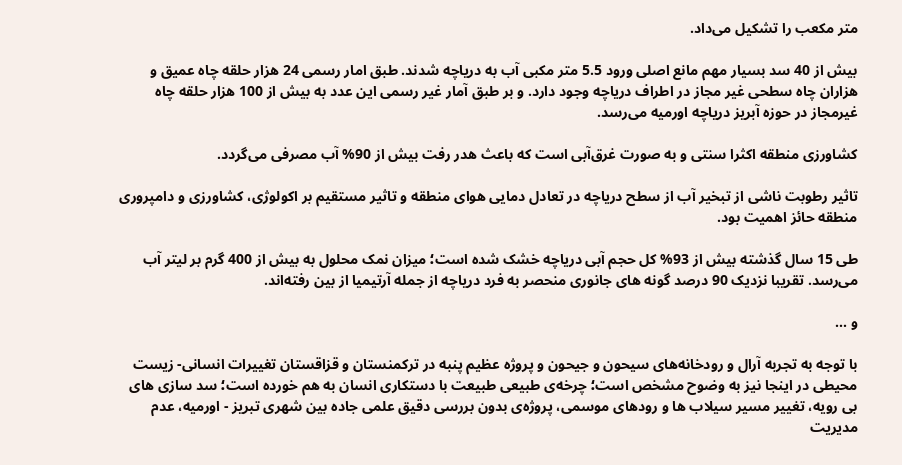متر مکعب را تشکیل می‌داد.

بیش از 40 سد بسیار مهم مانع اصلی ورود 5.5 متر مکبی آب به دریاچه شدند. طبق امار رسمی 24 هزار حلقه چاه عمیق و هزاران چاه سطحی غیر مجاز در اطراف دریاچه وجود دارد. و بر طبق آمار غیر رسمی این عدد به بیش از 100 هزار حلقه چاه غیرمجاز در حوزه آبریز دریاچه اورمیه می‌رسد.

کشاورزی منطقه اکثرا سنتی و به صورت غرق‌آبی است که باعث هدر رفت بیش از 90% آب مصرفی می‌گردد.

تاثیر رطوبت ناشی از تبخیر آب از سطح دریاچه در تعادل دمایی هوای منطقه و تاثیر مستقیم بر اکولوژی، کشاورزی و دامپروری منطقه حائز اهمیت بود.

طی 15 سال گذشته بیش از 93% کل حجم آبی دریاچه خشک شده است؛ میزان نمک محلول به بیش از 400 گرم بر لیتر آب می‌رسد. تقریبا نزدیک 90 درصد گونه های جانوری منحصر به فرد دریاچه از جمله آرتیمیا از بین رفته‌اند.

و ...

با توجه به تجربه آرال و رودخانه‌های سیحون و جیحون و پروژه عظیم پنبه در ترکمنستان و قزاقستان تغییرات انسانی- زیست محیطی در اینجا نیز به وضوح مشخص است؛ چرخه‌ی طبیعی طبیعت با دستکاری انسان به هم خورده است؛ سد سازی های بی رویه، تغییر مسیر سیلاب ها و رودهای موسمی، پروژه‌ی بدون بررسی دقیق علمی جاده بین شهری تبریز - اورمیه، عدم مدیریت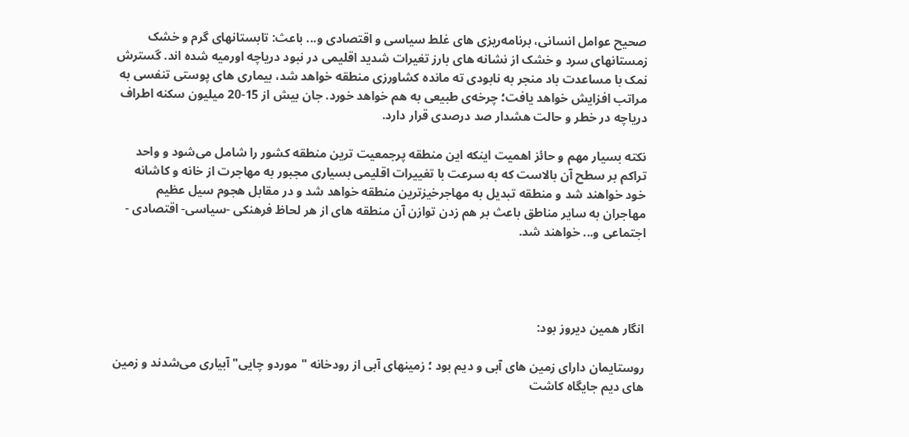صحیح عوامل انسانی، برنامه‌ریزی های غلط سیاسی و اقتصادی و... باعث: تابستانهای گرم و خشک زمستانهای سرد و خشک از نشانه های بارز تغیرات شدید اقلیمی در نبود دریاچه اورمیه شده اند. گسترش نمک با مساعدت باد منجر به نابودی ته مانده کشاورزی منطقه خواهد شد، بیماری های پوستی تنفسی به مراتب افزایش خواهد یافت؛ چرخه‌ی طبیعی به هم خواهد خورد. جان بیش از 15-20 میلیون سکنه اطراف دریاچه در خطر و حالت هشدار صد درصدی قرار دارد.

نکته بسیار مهم و حائز اهمیت اینکه این منطقه پرجمعیت ترین منطقه کشور را شامل می‌شود و واحد تراکم بر سطح آن بالاست که به سرعت با تغییرات اقلیمی بسیاری مجبور به مهاجرت از خانه و کاشانه خود خواهند شد و منطقه تبدیل به مهاجرخیزترین منطقه خواهد شد و در مقابل هجوم سیل عظیم مهاجران به سایر مناطق باعث بر هم زدن توازن آن منطقه های از هر لحاظ فرهنکی -سیاسی- اقتصادی - اجتماعی و... خواهند شد.




انگار همین دیروز بود:

روستایمان دارای زمین های آبی و دیم بود ؛ زمینهای آبی از رودخانه "موردو چایی" آبیاری می‌شدند و زمین های دیم جایگاه کاشت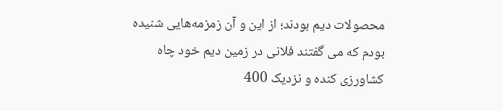محصولات دیم بودند؛ از این و آن زمزمه‌هایی شنیده بودم که می گفتند فلانی در زمین دیم خود چاه کشاورزی کنده و نزدیک 400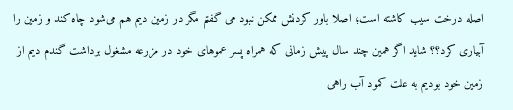اصله درخت سیب کاشته است؛ اصلا باور کردنش ممکن نبود می گفتم مگر در زمین دیم هم می‌شود چاه کند و زمین را آبیاری کرد؟؟ شاید اگر همین چند سال پیش زمانی که همراه پسر عموهای خود در مزرعه مشغول برداشت گندم دیم از زمین خود بودیم به علت کمود آب راهی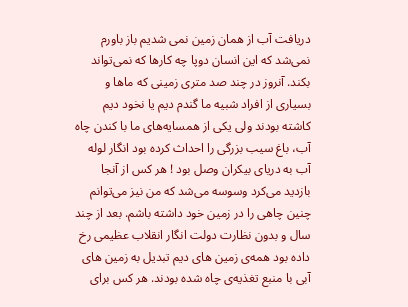دریافت آب از همان زمین نمی شدیم باز باورم نمی‌شد که این انسان دوپا چه کارها که نمی‌تواند بکند. آنروز در چند صد متری زمینی که ماها و بسیاری از افراد شبیه ما گندم دیم یا نخود دیم کاشته بودند ولی یکی از همسایه‌های ما با کندن چاه آب، باغ سیب بزرگی را احداث کرده بود انگار لوله آب به دریای بیکران وصل بود ! هر کس از آنجا بازدید می‌کرد وسوسه می‌شد که من نیز می‌توانم چنین چاهی را در زمین خود داشته باشم. بعد از چند سال و بدون نظارت دولت انگار انقلاب عظیمی رخ داده بود همه‌ی زمین های دیم تبدیل به زمین های آبی با منبع تغذیه‌ی چاه شده بودند. هر کس برای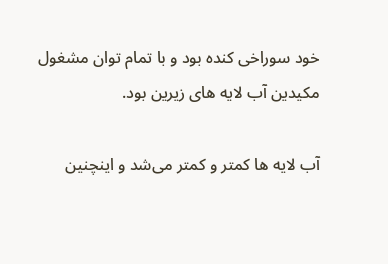خود سوراخی کنده بود و با تمام توان مشغول مکیدین آب لایه های زیرین بود.

آب لایه ها کمتر و کمتر می‌شد و اینچنین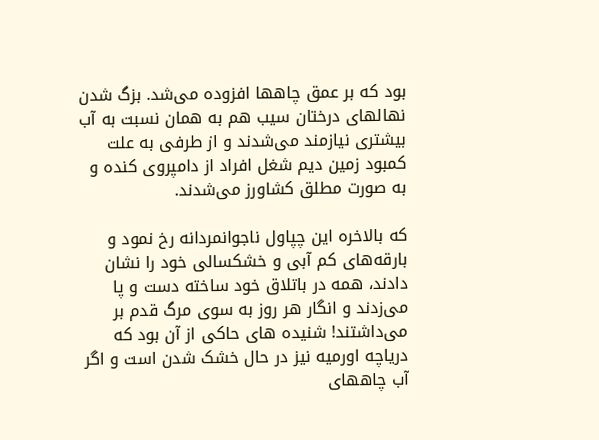بود که بر عمق چاهها افزوده می‌شد. بزگ شدن نهالهای درختان سیب هم به همان نسبت به آب بیشتری نیازمند می‌شدند و از طرفی به علت کمبود زمین دیم شغل افراد از دامپروی کنده و به صورت مطلق کشاورز می‌شدند.

که بالاخره این چپاول ناجوانمردانه رخ نمود و بارقه‌های کم آبی و خشکسالی خود را نشان دادند، همه در باتلاق خود ساخته دست و پا می‌زدند و انگار هر روز به سوی مرگ قدم بر می‌داشتند! شنیده های حاکی از آن بود که دریاچه اورمیه نیز در حال خشک شدن است و اگر آب چاههای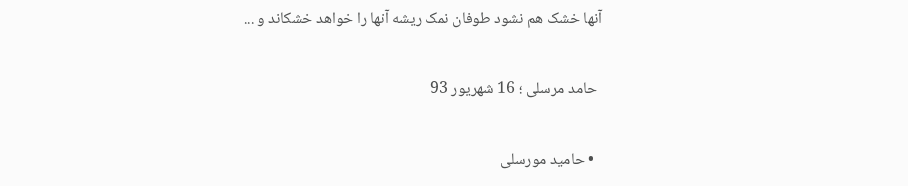آنها خشک هم نشود طوفان نمک ریشه آنها را خواهد خشکاند و ...

 حامد مرسلی ؛ 16 شهریور 93

  • حامید مورسلی